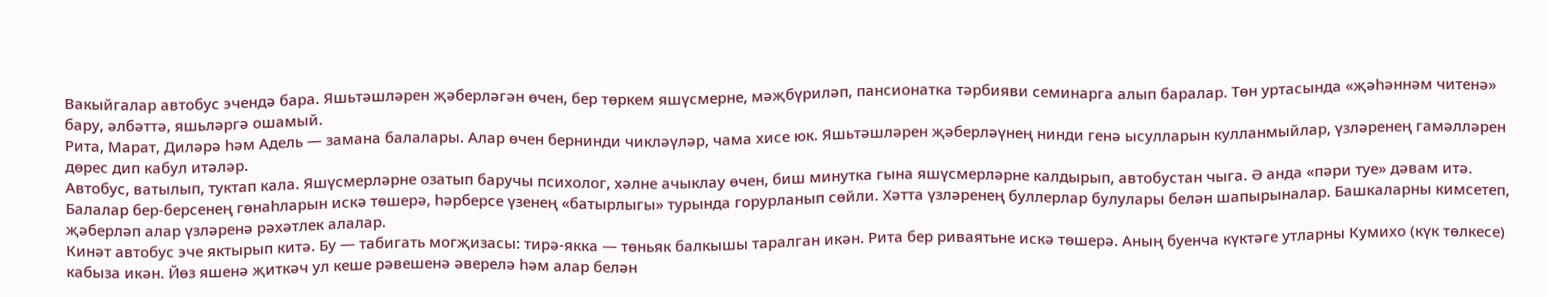Вакыйгалар автобус эчендә бара. Яшьтәшләрен җәберләгән өчен, бер төркем яшүсмерне, мәҗбүриләп, пансионатка тәрбияви семинарга алып баралар. Төн уртасында «җәһәннәм читенә» бару, әлбәттә, яшьләргә ошамый.
Рита, Марат, Диләрә һәм Адель — замана балалары. Алар өчен бернинди чикләүләр, чама хисе юк. Яшьтәшләрен җәберләүнең нинди генә ысулларын кулланмыйлар, үзләренең гамәлләрен дөрес дип кабул итәләр.
Автобус, ватылып, туктап кала. Яшүсмерләрне озатып баручы психолог, хәлне ачыклау өчен, биш минутка гына яшүсмерләрне калдырып, автобустан чыга. Ә анда «пәри туе» дәвам итә. Балалар бер-берсенең гөнаһларын искә төшерә, һәрберсе үзенең «батырлыгы» турында горурланып сөйли. Хәтта үзләренең буллерлар булулары белән шапырыналар. Башкаларны кимсетеп, җәберләп алар үзләренә рәхәтлек алалар.
Кинәт автобус эче яктырып китә. Бу — табигать могҗизасы: тирә-якка — төньяк балкышы таралган икән. Рита бер риваятьне искә төшерә. Аның буенча күктәге утларны Кумихо (күк төлкесе) кабыза икән. Йөз яшенә җиткәч ул кеше рәвешенә әверелә һәм алар белән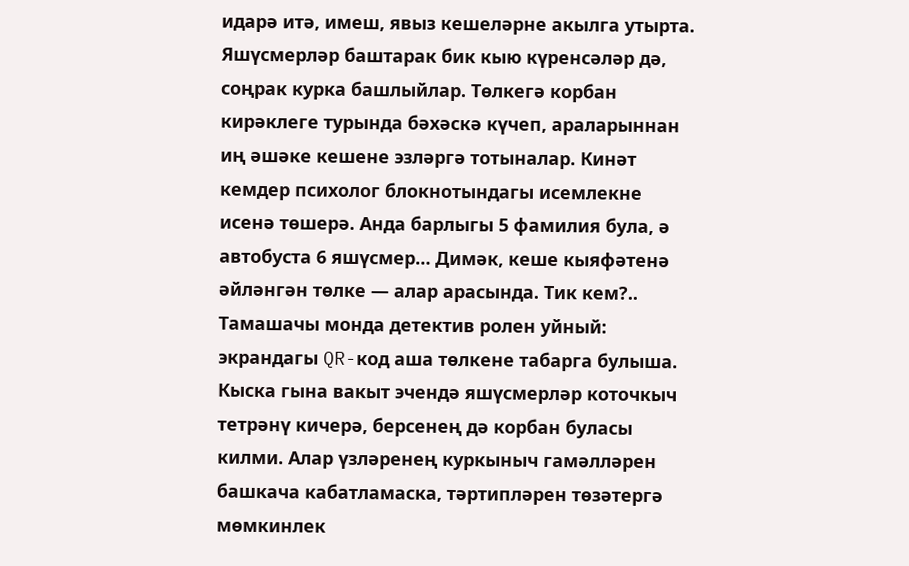идарә итә, имеш, явыз кешеләрне акылга утырта. Яшүсмерләр баштарак бик кыю күренсәләр дә, соңрак курка башлыйлар. Төлкегә корбан кирәклеге турында бәхәскә күчеп, араларыннан иң әшәке кешене эзләргә тотыналар. Кинәт кемдер психолог блокнотындагы исемлекне исенә төшерә. Анда барлыгы 5 фамилия була, ә автобуста 6 яшүсмер… Димәк, кеше кыяфәтенә әйләнгән төлке — алар арасында. Тик кем?.. Тамашачы монда детектив ролен уйный: экрандагы QR-код аша төлкене табарга булыша.
Кыска гына вакыт эчендә яшүсмерләр коточкыч тетрәнү кичерә, берсенең дә корбан буласы килми. Алар үзләренең куркыныч гамәлләрен башкача кабатламаска, тәртипләрен төзәтергә мөмкинлек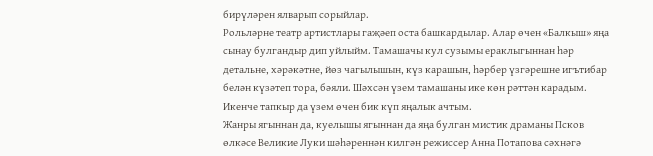бирүләрен ялварып сорыйлар.
Рольләрне театр артистлары гаҗәеп оста башкардылар. Алар өчен «Балкыш» яңа сынау булгандыр дип уйлыйм. Тамашачы кул сузымы ераклыгыннан һәр детальне, хәрәкәтне, йөз чагылышын, күз карашын, һәрбер үзгәрешне игътибар белән күзәтеп тора, бәяли. Шәхсән үзем тамашаны ике көн рәттән карадым. Икенче тапкыр да үзем өчен бик күп яңалык ачтым.
Жанры ягыннан да, куелышы ягыннан да яңа булган мистик драманы Псков өлкәсе Великие Луки шәһәреннән килгән режиссер Анна Потапова сәхнәгә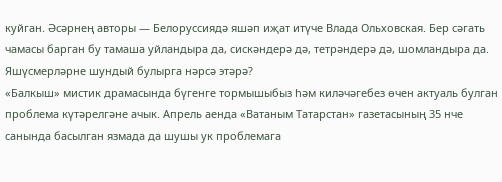куйган. Әсәрнең авторы — Белоруссиядә яшәп иҗат итүче Влада Ольховская. Бер сәгать чамасы барган бу тамаша уйландыра да, сискәндерә дә, тетрәндерә дә, шомландыра да. Яшүсмерләрне шундый булырга нәрсә этәрә?
«Балкыш» мистик драмасында бүгенге тормышыбыз һәм киләчәгебез өчен актуаль булган проблема күтәрелгәне ачык. Апрель аенда «Ватаным Татарстан» газетасының 35 нче санында басылган язмада да шушы ук проблемага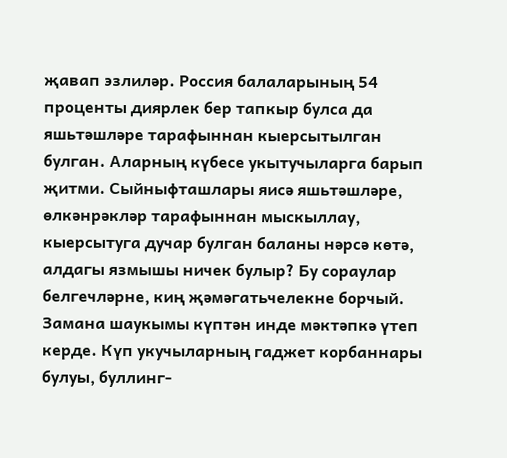җавап эзлиләр. Россия балаларының 54 проценты диярлек бер тапкыр булса да яшьтәшләре тарафыннан кыерсытылган булган. Аларның күбесе укытучыларга барып җитми. Сыйныфташлары яисә яшьтәшләре, өлкәнрәкләр тарафыннан мыскыллау, кыерсытуга дучар булган баланы нәрсә көтә, алдагы язмышы ничек булыр? Бу сораулар белгечләрне, киң җәмәгатьчелекне борчый.
Замана шаукымы күптән инде мәктәпкә үтеп керде. Күп укучыларның гаджет корбаннары булуы, буллинг-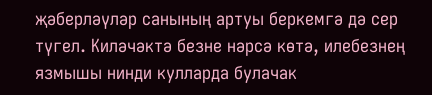җәберләүләр санының артуы беркемгә дә сер түгел. Киләчәктә безне нәрсә көтә, илебезнең язмышы нинди кулларда булачак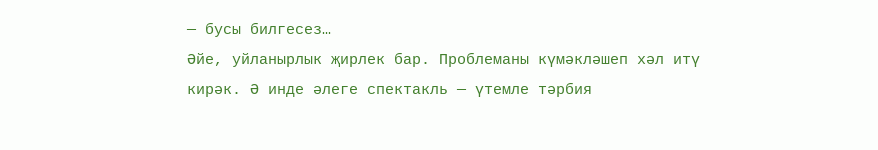— бусы билгесез…
Әйе, уйланырлык җирлек бар. Проблеманы күмәкләшеп хәл итү кирәк. Ә инде әлеге спектакль — үтемле тәрбия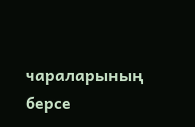чараларының берсе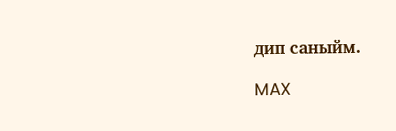дип саныйм.

MAX